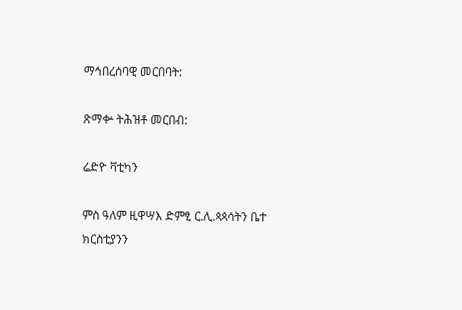ማኅበረሰባዊ መርበባት:

ጽማቍ ትሕዝቶ መርበብ:

ሬድዮ ቫቲካን

ምስ ዓለም ዚዋሣእ ድምፂ ር.ሊ.ጳጳሳትን ቤተ ክርስቲያንን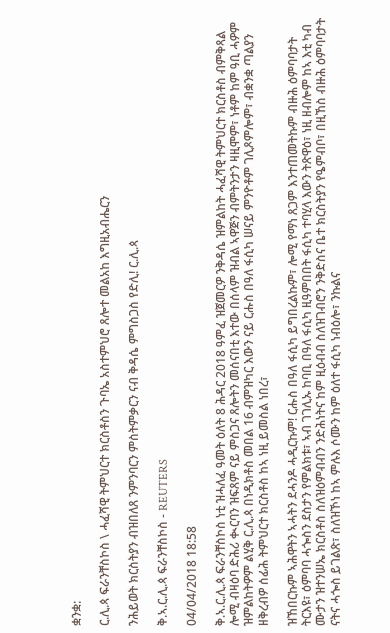ቋንቋ:

ር.ሊ.ጳ ፍራንቸስኮስ \ ሓፈሻዊ ትምህርተ ክርስቶስን ጉባኤ አስተምህሮ ጸሎተ መልአከ እግዚአብሔርን

ንሕይወት ክርስትያን ብዝበለጸ ንምንባርን ምስትምቃርን ናብ ቅዳሴ ምግስጋስ የድሊ! ር.ሊ.ጳ

ቅ.ኣ.ር.ሊ.ጳ ፍራንቸስኮስ - REUTERS

04/04/2018 18:58

ቅ.ኣ.ር.ሊ.ጳ ፍራንቸስኮስ ነቲ ዝሓለፈ ዓመት ዕለት 8 ሕዳር 2018 ዓምፈ ዝጀመርዎ ንቅዳሴ ዝምልከት ሓፈሻዊ ትምህርተ ክርስቶስ ብምቅጻል ሎሚ ብዛዕባ ድሕሪ ቊርባን ዝፍጸም ናይ ምስጋና ጸሎትን መሰናበቲ እተው በሰላም ዝብል ኣዋጅን ብምትንታን ዛዚሞም፣ ነቶም ከም ዓቢ ሓዎም ዝምልከትዎም ልሂቅ ር.ሊ.ጳ በነዲክቶስ መበል 16 ብምዝካር እውን ናይ ርሑስ በዓለ ፋሲካ ሠናይ ምንዮቶም ገሊጾምሎም፣ ብቋንቋ ጣልያን ዘቅረብዎ ሰፊሕ ትምህርተ ክርስቶስ ከኣ ነዚ ይመስል ነበረ፣

ዝኸበርኩም ኣሕዋትን ኣሓትን ደሓንዶ ሓዲርኩም! ርሑስ በዓለ ፋሲካ ይግበረልኩም፣ ሎሚ የማነ ጸጋም እንተጠመትኩም ብዙሕ ዕምባባታት ትርእዩ፣ ዕምባባ ሓጐስን ደስታን የምልክቱ፣ ኣብ ገገሊኡ ከባቢ በዓለ ፋሲካ ዚዓምበበት ፋሲካ ተባሂላ እውን ትጽዋዕ፣ ነዚ ዘብሎም ከኣ እቲ ካብ ሙታን ዝተንሠኤ ክርስቶስ ስለዝዕምብብን ንድሕነትና ከም ዚዕብብ ስለዝገብሮን ንቅድስና ቤተ ክርስትያን የዔምብቦ፣ በዚኸስ ብዙሕ ዕምባባታት ናትና ሓጐስ ይገልጽ፣ ስለዝኾነ ከኣ ምሉእ ሶሙን ከም ዕለተ ፋሲካ ነብዕሎ፣ ንኩልና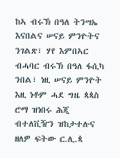ከኣ ብሩኽ በዓለ ትንሣኤ እናበልና ሠናይ ምንዮትና ንገልጽ፣ ሃየ እምበኣር ብሓባር ብሩኽ በዓለ ፋሲካ ንበል፣ ነዚ ሠናይ ምንዮት እዚ ነቶም ሓደ ግዜ ጳጳስ ሮማ ዝነበሩ ሕጂ ብተለቪዥን ዝከታተሉና ዘለዎ ፍትው ር.ሊ.ጳ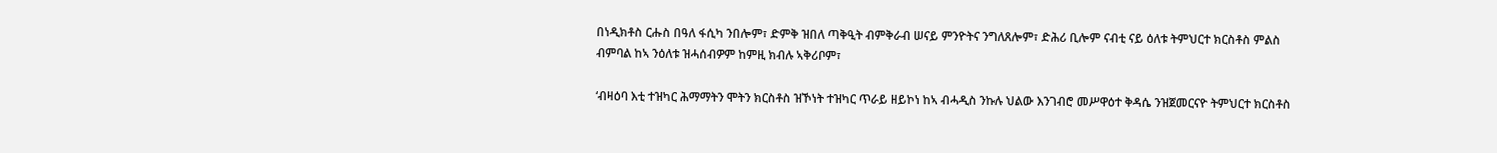በነዲክቶስ ርሑስ በዓለ ፋሲካ ንበሎም፣ ድምቅ ዝበለ ጣቅዒት ብምቅራብ ሠናይ ምንዮትና ንግለጸሎም፣ ድሕሪ ቢሎም ናብቲ ናይ ዕለቱ ትምህርተ ክርስቶስ ምልስ ብምባል ከኣ ንዕለቱ ዝሓሰብዎም ከምዚ ክብሉ ኣቅሪቦም፣

‘ብዛዕባ እቲ ተዝካር ሕማማትን ሞትን ክርስቶስ ዝኾነት ተዝካር ጥራይ ዘይኮነ ከኣ ብሓዲስ ንኩሉ ህልው እንገብሮ መሥዋዕተ ቅዳሴ ንዝጀመርናዮ ትምህርተ ክርስቶስ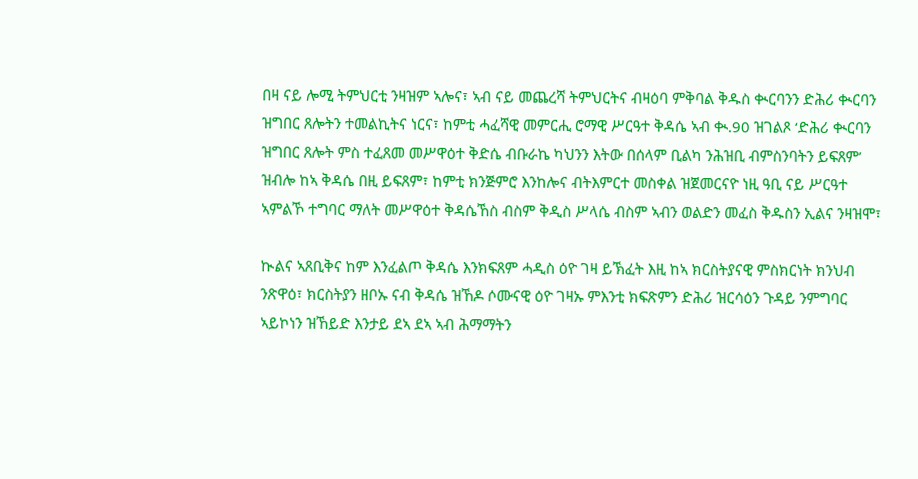በዛ ናይ ሎሚ ትምህርቲ ንዛዝም ኣሎና፣ ኣብ ናይ መጨረሻ ትምህርትና ብዛዕባ ምቅባል ቅዱስ ቊርባንን ድሕሪ ቊርባን ዝግበር ጸሎትን ተመልኪትና ነርና፣ ከምቲ ሓፈሻዊ መምርሒ ሮማዊ ሥርዓተ ቅዳሴ ኣብ ቊ.90 ዝገልጾ ‘ድሕሪ ቊርባን ዝግበር ጸሎት ምስ ተፈጸመ መሥዋዕተ ቅድሴ ብቡራኬ ካህንን እትው በሰላም ቢልካ ንሕዝቢ ብምስንባትን ይፍጸም’ ዝብሎ ከኣ ቅዳሴ በዚ ይፍጸም፣ ከምቲ ክንጅምሮ እንከሎና ብትእምርተ መስቀል ዝጀመርናዮ ነዚ ዓቢ ናይ ሥርዓተ ኣምልኾ ተግባር ማለት መሥዋዕተ ቅዳሴኸስ ብስም ቅዲስ ሥላሴ ብስም ኣብን ወልድን መፈስ ቅዱስን ኢልና ንዛዝሞ፣

ኲልና ኣጸቢቅና ከም እንፈልጦ ቅዳሴ እንክፍጸም ሓዲስ ዕዮ ገዛ ይኽፈት እዚ ከኣ ክርስትያናዊ ምስክርነት ክንህብ ንጽዋዕ፣ ክርስትያን ዘቦኡ ናብ ቅዳሴ ዝኸዶ ሶሙናዊ ዕዮ ገዛኡ ምእንቲ ክፍጽምን ድሕሪ ዝርሳዕን ጉዳይ ንምግባር ኣይኮነን ዝኸይድ እንታይ ደኣ ደኣ ኣብ ሕማማትን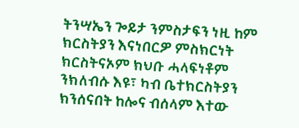ትንሣኤን ጐይታ ንምስታፍን ነዚ ከም ክርስትያን እናነበርዎ ምስክርነት ክርስትናኦም ክህቡ ሓላፍነቶም ንክለብሱ እዩ፣ ካብ ቤተክርስትያን ክንሰናበት ከሎና ብሰላም እተው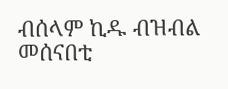ብሰላም ኪዱ ብዝብል መሰናበቲ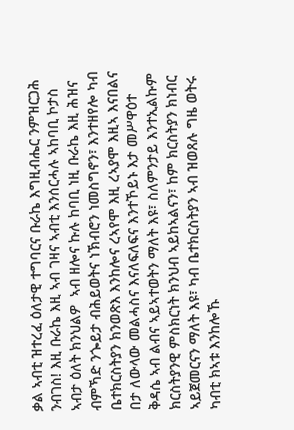ቃል ኣብቲ ዝተረፈ ዕለታዊ ተግባርና ቡራኬ እግዚብሔር ንምዝርጋሕ ንብገስ! እዚ ቡራኬ እዚ ኣብ ገዛና ኣብቲ እንሰርሓሉ ኣከባቢ ኮታስ ኣብታ ዕለት ክንህልዎ  ኣብ ዘሎና ኩሉ ከባቢ ነዚ ቡራኬ እዚ ሕዝና ብምኻድ ንጐይታ ብሕይወትና ነኽብሮን ነመስግኖን፣ እንተዘየሎ ካብ ቤተክርስትያን ክንወጽእ እንከሎና ረኣየሞ እዚ ረኣያሞ እዚኣ እናበልና በታ ለውላው መልሓስና እናለፍለፍና እንተኾይኑ እታ መሥዋዕተ ቅዳሴ ኣብ ልብና ኣይኣተወትን ማለት እዩ፣ ስለምንታይ እንተኢልኩም ክርስትያንዊ ምስክርነት ክንህብ ኣይከኣልናን፣ ከም ክርስትያን ክነብር ኣይጀመርናን ማለት እዩ፣ ካብ ቤተክርስትያን ኣብ ዝወጸሉ ግዜ ወትሩ ካብቲ ክኣቱ እንከሎኹ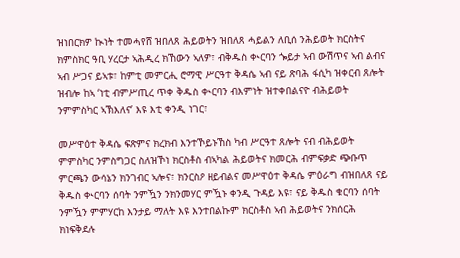ዝነበርክዎ ኲነት ተመሓየሸ ዝበለጸ ሕይወትን ዝበለጸ ሓይልን ለቢሰ ንሕይወት ክርስትና ክምስክር ዓቢ ሃረርታ ኣሕዲረ ክኸውን ኣለዎ፣ ብቅዱስ ቊርባን ጐይታ ኣብ ውሽጥና ኣብ ልብና ኣብ ሥጋና ይኣቱ፣ ከምቲ መምርሒ ሮማዊ ሥርዓተ ቅዳሴ ኣብ ናይ ጽባሕ ፋሲካ ዝቀርብ ጸሎት ዝብሎ ከኣ ‘ነቲ ብምሥጢረ ጥቀ ቅዱስ ቊርባን ብእምነት ዝተቀበልናዮ ብሕይወት ንምምስካር ኣኽእለና’ እዩ እቲ ቀንዲ ነገር፣

መሥዋዕተ ቅዳሴ ፍጽምና ክረክብ እንተኾይኑኸስ ካብ ሥርዓተ ጸሎት ናብ ብሕይወት ምምስካር ንምስግጋር ስለዝኾነ ክርስቶስ ብኣካል ሕይወትና ክመርሕ ብምፍቃድ ጭቡጥ ምርጫን ውሳኔን ክንገብር ኣሎና፣ ክንርስዖ ዘይብልና መሥዋዕተ ቅዳሴ ምዕራግ ብዝበለጸ ናይ ቅዱስ ቊርባን ሰባት ንምዃን ንክንመሃር ምዃኑ ቀንዲ ጉዳይ እዩ፣ ናይ ቅዱስ ቁርባን ሰባት ንምዃን ምምሃርከ እንታይ ማለት እዩ እንተበልኩም ክርስቶስ ኣብ ሕይወትና ንክሰርሕ ክነፍቅደሉ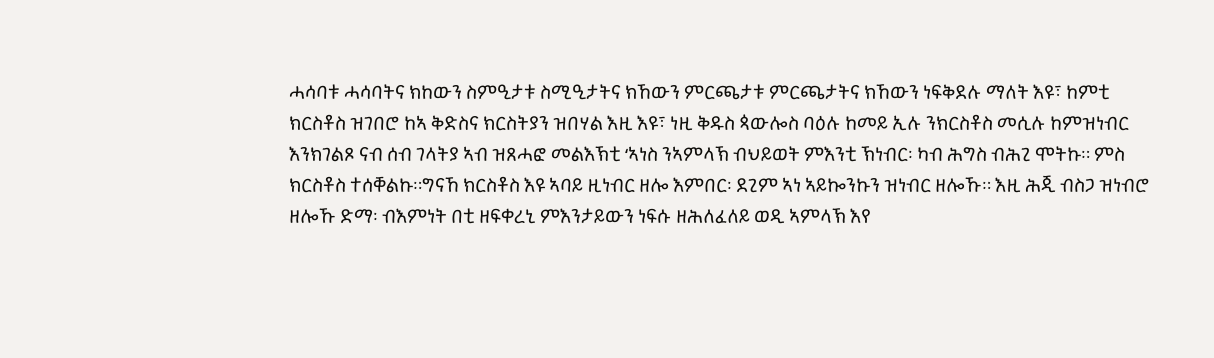ሓሳባቱ ሓሳባትና ክከውን ስምዒታቱ ስሚዒታትና ክኸውን ምርጫታቱ ምርጫታትና ክኸውን ነፍቅደሉ ማለት እዩ፣ ከምቲ ክርስቶስ ዝገበሮ ከኣ ቅድስና ክርስትያን ዝበሃል እዚ እዩ፣ ነዚ ቅዱስ ጳውሎስ ባዕሉ ከመይ ኢሉ ንክርስቶስ መሲሉ ከምዝነብር እንክገልጾ ናብ ሰብ ገላትያ ኣብ ዝጸሓፎ መልእኽቲ ‘ኣነስ ንኣምላኽ ብህይወት ምእንቲ ኽነብር፡ ካብ ሕግስ ብሕጊ ሞትኩ። ምስ ክርስቶስ ተሰቐልኩ።ግናኸ ክርስቶስ እዩ ኣባይ ዚነብር ዘሎ እምበር፡ ደጊም ኣነ ኣይኰንኩን ዝነብር ዘሎኹ። እዚ ሕጂ ብስጋ ዝነብሮ ዘሎኹ ድማ፡ ብእምነት በቲ ዘፍቀረኒ ምእንታይውን ነፍሱ ዘሕለፈለይ ወዲ ኣምላኽ እየ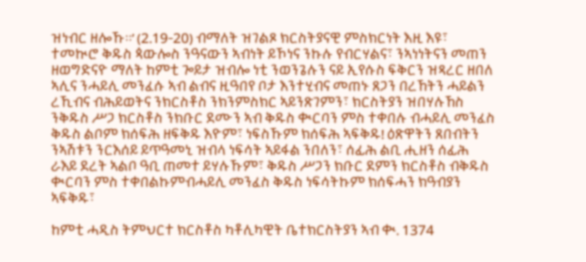ዝነብር ዘሎኹ።’ (2.19-20) ብማለት ዝገልጾ ክርስትያናዊ ምስክርነት እዚ እዩ፣ ተመኲሮ ቅዱስ ጳውሎስ ንዓናውን ኣብነት ይኾነና ንኩሉ የብርሃልና፣ ንኣነነትናን መጠን ዘወግድናዮ ማለት ከምቲ ጐይታ ዝብሎ ነቲ ንወንጌሉን ናይ ኢየሱስ ፍቅርን ዝጻረር ዘበለ ኣሊና ንሓይሊ መንፈሱ ኣብ ልብና ዚዓበየ ቦታ እንተሂብና መጠኑ ጸጋን በረኸትን ሓይልን ረኺብና ብሕይወትና ንክርስቶስ ንክንምስክር ኣይንጽገምን፣ ክርስትያን ዝበሃሉኸስ ንቅዱስ ሥጋ ክርስቶስ ንክቡር ደሙን ኣብ ቅዱስ ቊርባን ምስ ተቀበሉ ብሓይሊ መንፈስ ቅዱስ ልቦም ክሰፍሕ ዘፍቅዱ እዮም፣ ነፍስኹም ክሰፍሕ ኣፍቅዱ! ዕጽዋትን ጸበብትን ንኣሽቱን ንርእሰይ ይጥዓመኒ ዝብላ ነፍሳት ኣይፋል ንበለን፣ ሰፊሕ ልቢ ሒዘን ሰፊሕ ራእይ ደረት ኣልቦ ዓቢ ጠመተ ይሃሉኹም፣ ቅዱስ ሥጋን ክቡር ደምን ክርስቶስ ብቅዱስ ቊርባን ምስ ተቀበልኩምብሓይሊ መንፈስ ቅዱስ ነፍሳትኩም ክሰፍሓን ክዓብያን ኣፍቅዱ፣

ከምቲ ሓዲስ ትምህርተ ክርስቶስ ካቶሊካዊት ቤተክርስትያን ኣብ ቊ. 1374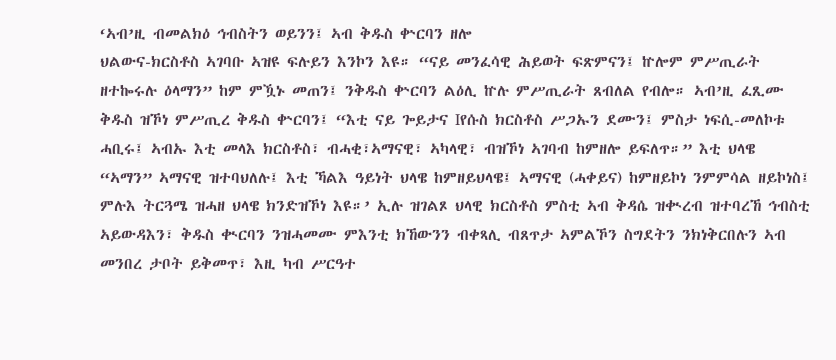‘ኣብ’ዚ ብመልክዕ ኅብስትን ወይንን፤ ኣብ ቅዱስ ቍርባን ዘሎ
ህልውና-ክርስቶስ ኣገባቡ ኣዝዩ ፍሉይን እንኮን እዩ። “ናይ መንፈሳዊ ሕይወት ፍጽምናን፤ ኵሎም ምሥጢራት ዘተኰሩሉ ዕላማን” ከም ምዃኑ መጠን፤ ንቅዱስ ቍርባን ልዕሊ ኵሉ ምሥጢራት ጸብለል የብሎ። ኣብ’ዚ ፈጺሙ ቅዱስ ዝኾነ ምሥጢረ ቅዱስ ቍርባን፤ “እቲ ናይ ጐይታና Iየሱስ ክርስቶስ ሥጋኡን ደሙን፤ ምስታ ነፍሲ-መለኮቱ ሓቢሩ፤ ኣብኡ እቲ መላእ ክርስቶስ፣ ብሓቂ፣ኣማናዊ፣ ኣካላዊ፣ ብዝኾነ ኣገባብ ከምዘሎ ይፍለጥ።” እቲ ህላዌ “ኣማን” ኣማናዊ ዝተባህለሉ፤ እቲ ኻልእ ዓይነት ህላዌ ከምዘይህላዌ፤ ኣማናዊ (ሓቀይና) ከምዘይኮነ ንምምሳል ዘይኮነስ፤ ምሉእ ትርጓሜ ዝሓዘ ህላዌ ክንድዝኾነ እዩ።’ ኢሉ ዝገልጾ ህላዊ ክርስቶስ ምስቲ ኣብ ቅዳሴ ዝቊረብ ዝተባረኸ ኅብስቲ ኣይውዳእን፣ ቅዱስ ቊርባን ንዝሓመሙ ምእንቲ ክኸውንን ብቀጻሊ ብጸጥታ ኣምልኾን ስግደትን ንክነቅርበሉን ኣብ መንበረ ታቦት ይቅመጥ፣ እዚ ካብ ሥርዓተ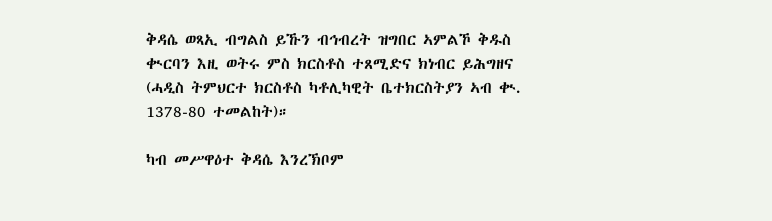ቅዳሴ ወጻኢ ብግልስ ይኹን ብኅብረት ዝግበር ኣምልኾ ቅዱስ ቊርባን እዚ ወትሩ ምስ ክርስቶስ ተጸሚድና ክነብር ይሕግዘና (ሓዲስ ትምህርተ ክርስቶስ ካቶሊካዊት ቤተክርስትያን ኣብ ቊ. 1378-80 ተመልከት)።

ካብ መሥዋዕተ ቅዳሴ እንረኽቦም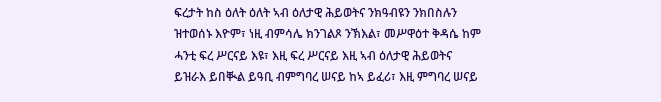ፍረታት ከስ ዕለት ዕለት ኣብ ዕለታዊ ሕይወትና ንክዓብዩን ንክበስሉን ዝተወሰኑ እዮም፣ ነዚ ብምሳሌ ክንገልጾ ንኽእል፣ መሥዋዕተ ቅዳሴ ከም ሓንቲ ፍረ ሥርናይ እዩ፣ እዚ ፍረ ሥርናይ እዚ ኣብ ዕለታዊ ሕይወትና ይዝራእ ይበቚል ይዓቢ ብምግባረ ሠናይ ከኣ ይፈሪ፣ እዚ ምግባረ ሠናይ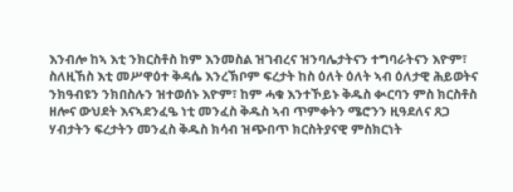እንብሎ ከኣ እቲ ንክርስቶስ ከም እንመስል ዝገብረና ዝንባሌታትናን ተግባራትናን እዮም፣ ስለዚኸስ እቲ መሥዋዕተ ቅዳሴ እንረኽቦም ፍረታት ከስ ዕለት ዕለት ኣብ ዕለታዊ ሕይወትና ንክዓብዩን ንክበስሉን ዝተወሰኑ እዮም፣ ከም ሓቁ እንተኾይኑ ቅዱስ ቊርባን ምስ ክርስቶስ ዘሎና ውህደት እናኣደንፈዔ ነቲ መንፈስ ቅዱስ ኣብ ጥምቀትን ሜሮንን ዚዓደለና ጸጋ ሃብታትን ፍረታትን መንፈስ ቅዱስ ክሳብ ዝጭበጥ ክርስትያናዊ ምስክርነት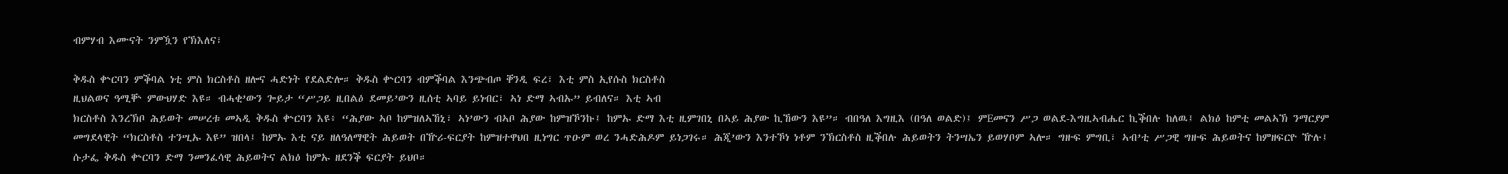ብምሃብ እሙናት ንምዃን የኽእለና፣

ቅዱስ ቍርባን ምቕባል ነቲ ምስ ክርስቶስ ዘሎና ሓድነት የደልድሎ። ቅዱስ ቍርባን ብምቕባል እንጭብጦ ቐንዲ ፍረ፣ እቲ ምስ ኢየሱስ ክርስቶስ
ዚህልወና ዓሚቝ ምውህሃድ እዩ። ብሓቂ’ውን ጐይታ “ሥጋይ ዚበልዕ ደመይ’ውን ዚሰቲ ኣባይ ይነብር፣ ኣነ ድማ ኣብኡ” ይብለና። እቲ ኣብ
ክርስቶስ እንረኽቦ ሕይወት መሠረቱ መኣዲ ቅዱስ ቍርባን እዩ፥ “ሕያው ኣቦ ከምዝለኣኸኒ፣ ኣነ’ውን ብኣቦ ሕያው ከምዝኾንኩ፤ ከምኡ ድማ እቲ ዚምገበኒ በኣይ ሕያው ኪኸውን እዩ”። ብበዓለ እግዚእ (በዓለ ወልድ)፤ ምEመናን ሥጋ ወልደ-እግዚኣብሔር ኪቕበሉ ከለዉ፤ ልክዕ ከምቲ መልኣኽ ንማርያም መግደላዊት “ክርስቶስ ተንሢኡ እዩ” ዝበላ፤ ከምኡ እቲ ናይ ዘለዓለማዊት ሕይወት በዅሪ-ፍርያት ከምዝተዋህበ ዚነግር ጥዑም ወረ ንሓድሕዶም ይነጋገሩ። ሕጂ’ውን እንተኾነ ነቶም ንኽርስቶስ ዚቕበሉ ሕይወትን ትንሣኤን ይወሃቦም ኣሎ። ግዙፍ ምግቢ፣ ኣብ’ቲ ሥጋዊ ግዙፍ ሕይወትና ከምዘፍርዮ ዅሉ፤ ሱታፌ ቅዱስ ቍርባን ድማ ንመንፈሳዊ ሕይወትና ልክዕ ከምኡ ዘደንቕ ፍርያት ይህቦ።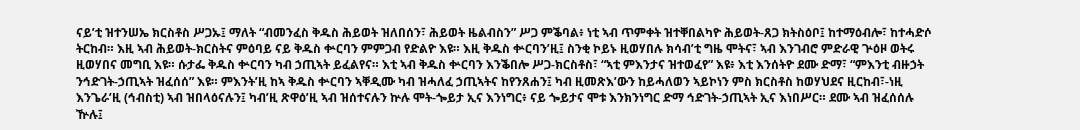ናይ’ቲ ዝተንሠኤ ክርስቶስ ሥጋኡ፤ ማለት “ብመንፈስ ቅዱስ ሕይወት ዝለበሰን፣ ሕይወት ዜልብስን” ሥጋ ምቕባል፥ ነቲ ኣብ ጥምቀት ዝተቐበልካዮ ሕይወት-ጸጋ ክትስዕቦ፤ ከተማዕብሎ፣ ከተሓድሶ ትርከብ። እዚ ኣብ ሕይወት-ክርስትና ምዕባይ ናይ ቅዱስ ቍርባን ምምጋብ የድልዮ እዩ። እዚ ቅዱስ ቍርባን’ዚ፤ ስንቂ ኮይኑ ዚወሃበሉ ክሳብ’ቲ ግዜ ሞትና፣ ኣብ እንገብሮ ምድራዊ ጕዕዞ ወትሩ ዚወሃበና መግቢ እዩ። ሱታፌ ቅዱስ ቍርባን ካብ ኃጢኣት ይፈልየና። እቲ ኣብ ቅዱስ ቍርባን እንቕበሎ ሥጋ-ክርስቶስ፣ “ኣቲ ምእንታና ዝተወፈየ” እዩ፥ እቲ እንሰትዮ ደሙ ድማ፣ “ምእንቲ ብዙኃት ንኅድገት-ኃጢኣት ዝፈሰሰ” እዩ። ምእንት’ዚ ከኣ ቅዱስ ቍርባን ኣቐዲሙ ካብ ዝሓለፈ ኃጢኣትና ከየንጸሐን፤ ካብ ዚመጽእ’ውን ከይሓለወን ኣይኮነን ምስ ክርስቶስ ከወሃህደና ዚርከብ፣-ነዚ እንጌራ’ዚ (ኅብስቲ) ኣብ ዝበላዕናሉን፤ ካብ’ዚ ጽዋዕ’ዚ ኣብ ዝሰተናሉን ኵሉ ሞት-ጐይታ ኢና እንነግር፥ ናይ ጐይታና ሞቱ እንክንነግር ድማ ኅድገት-ኃጢኣት ኢና እነበሥር። ደሙ ኣብ ዝፈሰሰሉ ዅሉ፤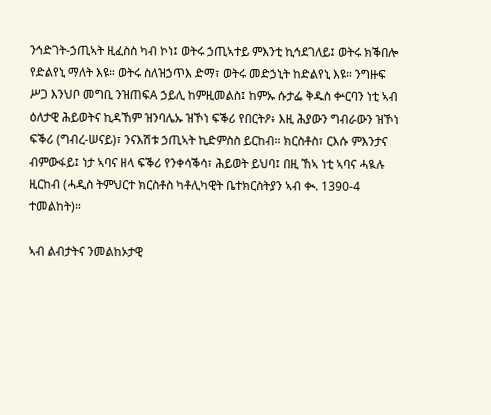ንኅድገት-ኃጢኣት ዚፈስስ ካብ ኮነ፤ ወትሩ ኃጢኣተይ ምእንቲ ኪኅደገለይ፤ ወትሩ ክቕበሎ የድልየኒ ማለት እዩ። ወትሩ ስለዝኃጥእ ድማ፣ ወትሩ መድኃኒት ከድልየኒ እዩ። ንግዙፍ ሥጋ እንህቦ መግቢ ንዝጠፍA ኃይሊ ከምዚመልስ፤ ከምኡ ሱታፌ ቅዱስ ቍርባን ነቲ ኣብ ዕለታዊ ሕይወትና ኪዳኸም ዝንባሌኡ ዝኾነ ፍቕሪ የበርትዖ፥ እዚ ሕያውን ግብራውን ዝኾነ ፍቕሪ (ግብረ-ሠናይ)፣ ንናእሽቱ ኃጢኣት ኪድምስስ ይርከብ። ክርስቶስ፣ ርእሱ ምእንታና ብምውፋይ፤ ነታ ኣባና ዘላ ፍቕሪ የንቀሳቕሳ፣ ሕይወት ይህባ፤ በዚ ኸኣ ነቲ ኣባና ሓዪሉ ዚርከብ (ሓዲስ ትምህርተ ክርስቶስ ካቶሊካዊት ቤተክርስትያን ኣብ ቊ. 1390-4 ተመልከት)።

ኣብ ልብታትና ንመልከኦታዊ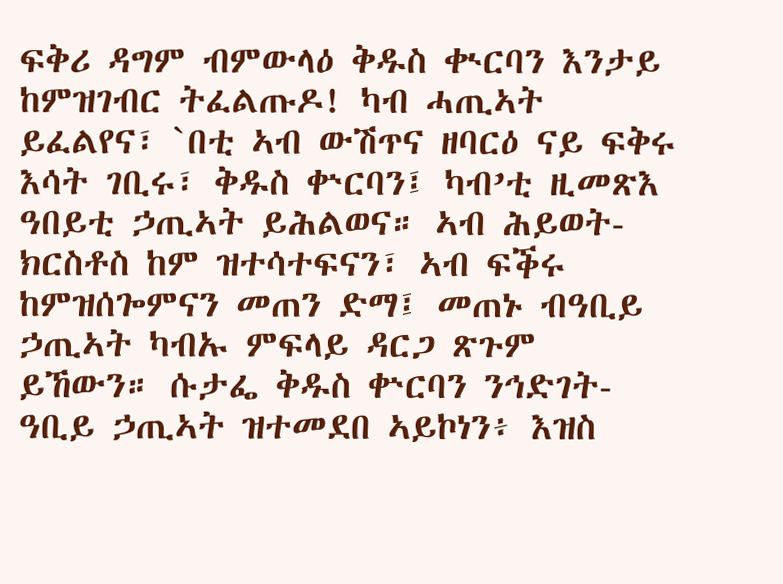ፍቅሪ ዳግም ብምውላዕ ቅዱስ ቊርባን እንታይ ከምዝገብር ትፈልጡዶ! ካብ ሓጢኣት ይፈልየና፣ `በቲ ኣብ ውሽጥና ዘባርዕ ናይ ፍቅሩ እሳት ገቢሩ፣ ቅዱስ ቍርባን፤ ካብ’ቲ ዚመጽእ ዓበይቲ ኃጢኣት ይሕልወና። ኣብ ሕይወት-ክርስቶስ ከም ዝተሳተፍናን፣ ኣብ ፍቕሩ ከምዝሰጐምናን መጠን ድማ፤ መጠኑ ብዓቢይ ኃጢኣት ካብኡ ምፍላይ ዳርጋ ጽጉም ይኸውን። ሱታፌ ቅዱስ ቍርባን ንኅድገት-ዓቢይ ኃጢኣት ዝተመደበ ኣይኮነን፥ እዝስ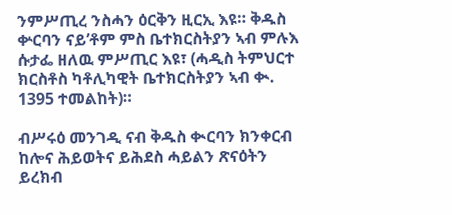ንምሥጢረ ንስሓን ዕርቅን ዚርኢ እዩ። ቅዱስ ቍርባን ናይ’ቶም ምስ ቤተክርስትያን ኣብ ምሉእ ሱታፌ ዘለዉ ምሥጢር እዩ፣ (ሓዲስ ትምህርተ ክርስቶስ ካቶሊካዊት ቤተክርስትያን ኣብ ቊ. 1395 ተመልከት)።

ብሥሩዕ መንገዲ ናብ ቅዱስ ቊርባን ክንቀርብ ከሎና ሕይወትና ይሕደስ ሓይልን ጽናዕትን ይረክብ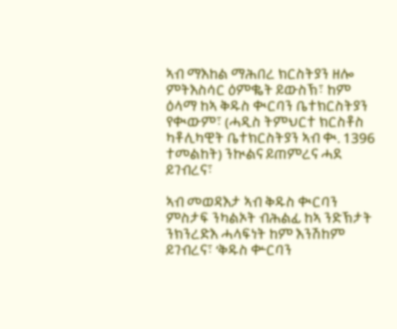ኣብ ማእከል ማሕበረ ክርስትያን ዘሎ ምትእስሳር ዕምቈት ይውስኽ፣ ከም ዕላማ ከኣ ቅዱስ ቊርባን ቤተክርስትያን የቊውም፣ (ሓዲስ ትምህርተ ክርስቶስ ካቶሊካዊት ቤተክርስትያን ኣብ ቊ. 1396 ተመልከት) ንኲልና ይጠምረና ሓደ ይገብረና፣

ኣብ መወዳእታ ኣብ ቅዱስ ቊርባን ምስታፍ ንካልኦት ብሕልፊ ከኣ ንድኽታት ንክንረድእ ሓላፍነት ከም እንሽከም ይገብረና፣ ‘ቅዱስ ቍርባን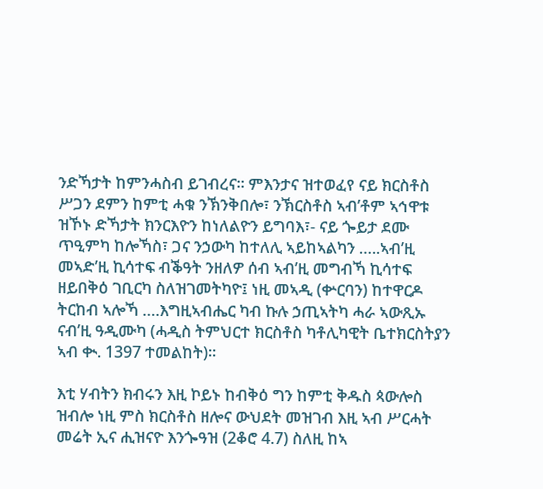ንድኻታት ከምንሓስብ ይገብረና። ምእንታና ዝተወፈየ ናይ ክርስቶስ ሥጋን ደምን ከምቲ ሓቁ ንኽንቅበሎ፣ ንኽርስቶስ ኣብ’ቶም ኣኅዋቱ ዝኾኑ ድኻታት ክንርእዮን ከነለልዮን ይግባእ፣- ናይ ጐይታ ደሙ ጥዒምካ ከሎኻስ፣ ጋና ንኃውካ ከተለሊ ኣይከኣልካን …..ኣብ’ዚ መኣድ’ዚ ኪሳተፍ ብቕዓት ንዘለዎ ሰብ ኣብ’ዚ መግብኻ ኪሳተፍ ዘይበቅዕ ገቢርካ ስለዝገመትካዮ፤ ነዚ መኣዲ (ቍርባን) ከተዋርዶ ትርከብ ኣሎኻ ….እግዚኣብሔር ካብ ኩሉ ኃጢኣትካ ሓራ ኣውጺኡ ናብ’ዚ ዓዲሙካ (ሓዲስ ትምህርተ ክርስቶስ ካቶሊካዊት ቤተክርስትያን ኣብ ቊ. 1397 ተመልከት)።

እቲ ሃብትን ክብሩን እዚ ኮይኑ ከብቅዕ ግን ከምቲ ቅዱስ ጳውሎስ ዝብሎ ነዚ ምስ ክርስቶስ ዘሎና ውህደት መዝገብ እዚ ኣብ ሥርሓት መሬት ኢና ሒዝናዮ እንጐዓዝ (2ቆሮ 4.7) ስለዚ ከኣ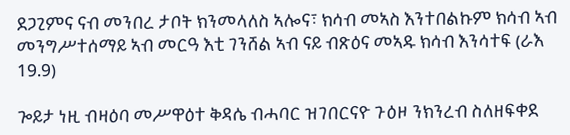ደጋጊምና ናብ መንበረ ታቦት ክንመላለስ ኣሎና፣ ክሳብ መኣስ እንተበልኩም ክሳብ ኣብ መንግሥተሰማይ ኣብ መርዓ እቲ ገንሸል ኣብ ናይ ብጽዕና መኣዱ ክሳብ እንሳተፍ (ራእ 19.9)

ጐይታ ነዚ ብዛዕባ መሥዋዕተ ቅዳሴ ብሓባር ዝገበርናዮ ጉዕዞ ንክንረብ ስለዘፍቀደ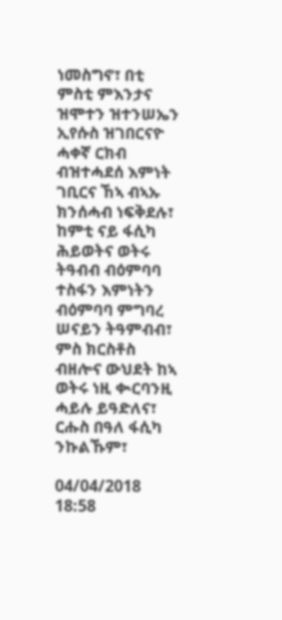ነመስግኖ፣ በቲ ምስቲ ምእንታና ዝሞተን ዝተንሠኤን ኢየሱስ ዝገበርናዮ ሓቀኛ ርክብ ብዝተሓደሰ እምነት ገቢርና ኸኣ ብኣኡ ክንሰሓብ ነፍቅደሉ፣ ከምቲ ናይ ፋሲካ ሕይወትና ወትሩ ትዓብብ ብዕምባባ ተስፋን እምነትን ብዕምባባ ምግባረ ሠናይን ትዓምብብ፣ ምስ ክርስቶስ ብዘሎና ውህደት ከኣ ወትሩ ነዚ ቊርባንዚ ሓይሉ ይዓድለና፣ ርሑስ በዓለ ፋሲካ ንኩልኹም፣

04/04/2018 18:58